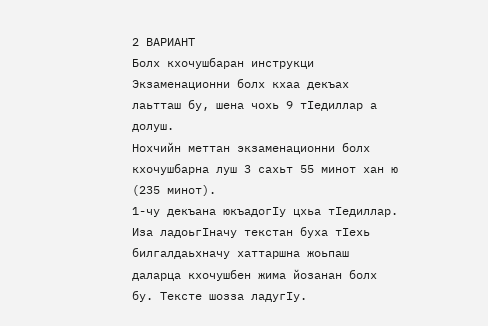2 ВАРИАНТ
Болх кхочушбаран инструкци
Экзаменационни болх кхаа декъах лаьтташ бу, шена чохь 9 тIедиллар а долуш.
Нохчийн меттан экзаменационни болх кхочушбарна луш 3 сахьт 55 минот хан ю (235 минот).
1-чу декъана юкъадогIу цхьа тIедиллар. Иза ладоьгIначу текстан буха тIехь билгалдаьхначу хаттаршна жоьпаш даларца кхочушбен жима йозанан болх бу. Тексте шозза ладугIу.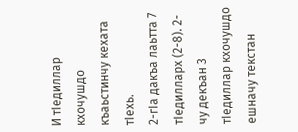И тIедиллар кхочушдо къаьстинчу кехата тIехь.
2-гIа дакъа лаьтта 7 тIедилларх (2-8). 2-чу декъан 3 тIедиллар кхочушдо ешначу текстан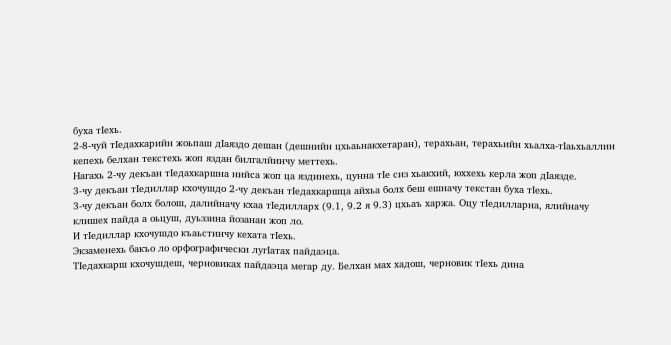буха тIехь.
2-8-чуй тIедахкарийн жоьпаш дIаяздо дешан (дешнийн цхьаьнакхетаран), терахьан, терахьийн хьалха-тIаьхьаллин кепехь белхан текстехь жоп яздан билгалйинчу меттехь.
Нагахь 2-чу декъан тIедахкаршна нийса жоп ца яздинехь, цунна тIе сиз хьакхий, юххехь керла жоп дIаязде.
3-чу декъан тIедиллар кхочушдо 2-чу декъан тIедахкаршца айхьа болх беш ешначу текстан буха тIехь.
3-чу декъан болх болош, далийначу кхаа тIедилларх (9.1, 9.2 я 9.3) цхьаъ харжа. Оцу тIедилларна, ялийначу клишех пайда а оьцуш, дуьззина йозанан жоп ло.
И тIедиллар кхочушдо къаьстинчу кехата тIехь.
Экзаменехь бакъо ло орфографически лугIатах пайдаэца.
ТIедахкарш кхочушдеш, черновиках пайдаэца мегар ду. Белхан мах хадош, черновик тIехь дина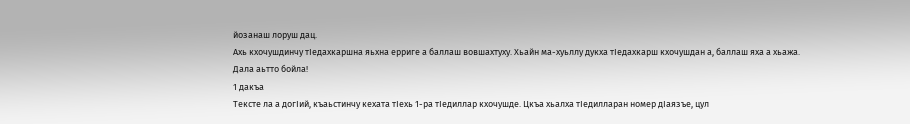йозанаш лоруш дац.
Ахь кхочушдинчу тIедахкаршна яьхна ерриге а баллаш вовшахтуху. Хьайн ма-хуьллу дукха тIедахкарш кхочушдан а, баллаш яха а хьажа.
Дала аьтто бойла!
1 дакъа
Тексте ла а догIий, къаьстинчу кехата тIехь 1-ра тIедиллар кхочушде. Цкъа хьалха тIедилларан номер дIаязъе, цул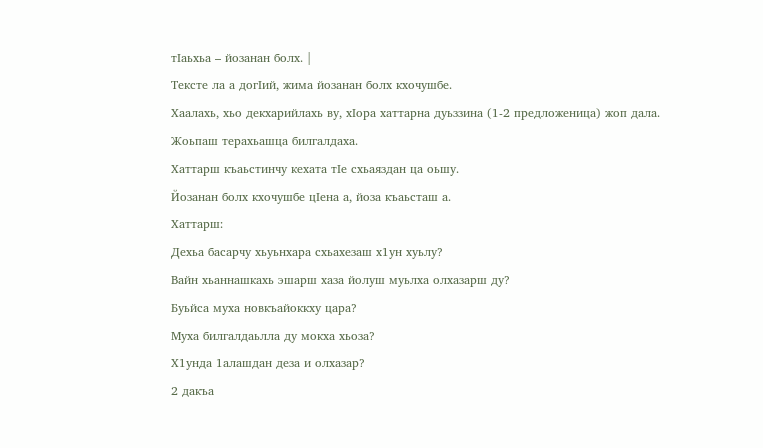тIаьхьа – йозанан болх. |
Тексте ла а догIий, жима йозанан болх кхочушбе.
Хаалахь, хьо декхарийлахь ву, хIора хаттарна дуьззина (1-2 предложеница) жоп дала.
Жоьпаш терахьашца билгалдаха.
Хаттарш къаьстинчу кехата тIе схьаяздан ца оьшу.
Йозанан болх кхочушбе цIена а, йоза къаьсташ а.
Хаттарш:
Дехьа басарчу хьуьнхара схьахезаш х1ун хуьлу?
Вайн хьаннашкахь эшарш хаза йолуш муьлха олхазарш ду?
Буьйса муха новкъайоккху цара?
Муха билгалдаьлла ду мокха хьоза?
Х1унда 1алашдан деза и олхазар?
2 дакъа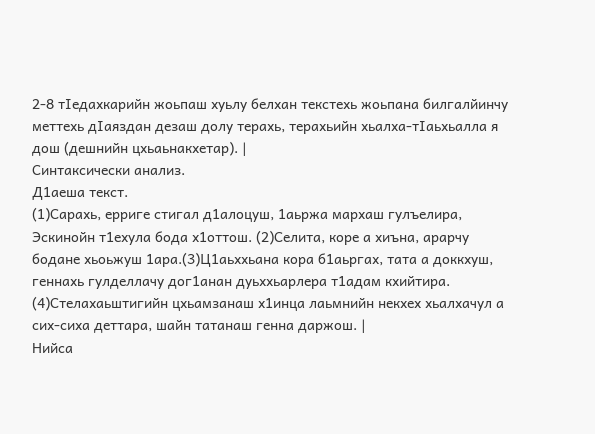2-8 тIедахкарийн жоьпаш хуьлу белхан текстехь жоьпана билгалйинчу меттехь дIаяздан дезаш долу терахь, терахьийн хьалха-тIаьхьалла я дош (дешнийн цхьаьнакхетар). |
Синтаксически анализ.
Д1аеша текст.
(1)Сарахь, ерриге стигал д1алоцуш, 1аьржа мархаш гулъелира, Эскинойн т1ехула бода х1оттош. (2)Селита, коре а хиъна, арарчу бодане хьоьжуш 1ара.(3)Ц1аьххьана кора б1аьргах, тата а доккхуш, геннахь гулделлачу дог1анан дуьххьарлера т1адам кхийтира. (4)Стелахаьштигийн цхьамзанаш х1инца лаьмнийн некхех хьалхачул а сих-сиха деттара, шайн татанаш генна даржош. |
Нийса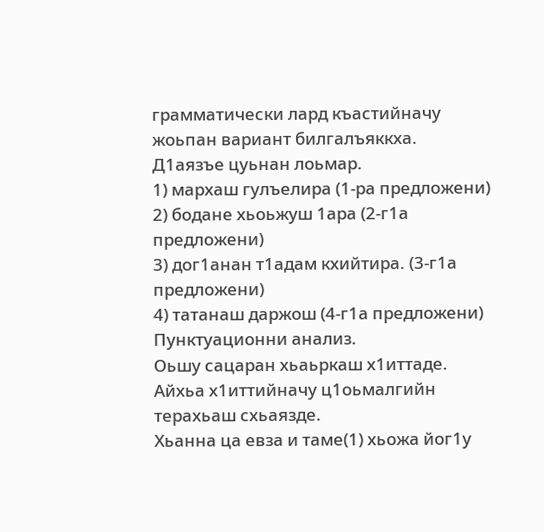грамматически лард къастийначу жоьпан вариант билгалъяккха. Д1аязъе цуьнан лоьмар.
1) мархаш гулъелира (1-ра предложени)
2) бодане хьоьжуш 1ара (2-г1а предложени)
3) дог1анан т1адам кхийтира. (3-г1а предложени)
4) татанаш даржош (4-г1а предложени)
Пунктуационни анализ.
Оьшу сацаран хьаьркаш х1иттаде. Айхьа х1иттийначу ц1оьмалгийн терахьаш схьаязде.
Хьанна ца евза и таме(1) хьожа йог1у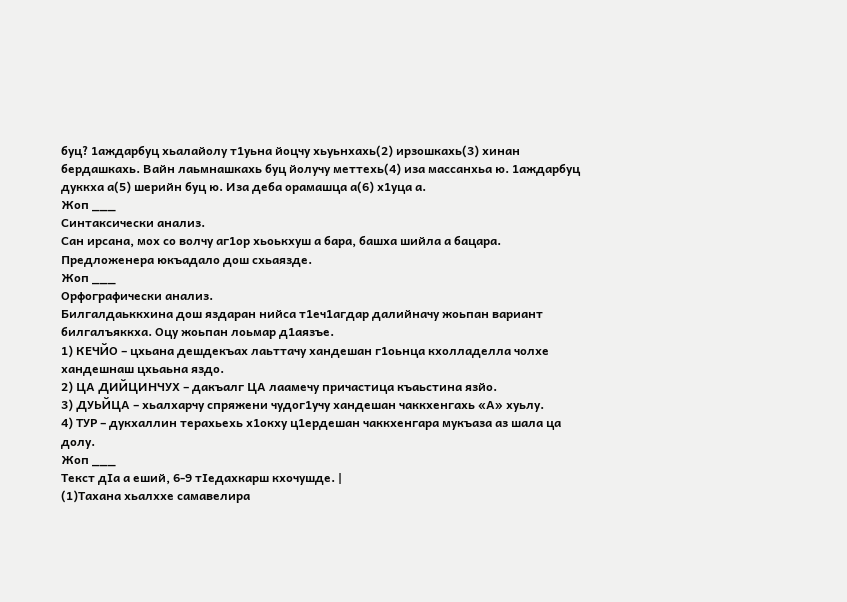буц? 1аждарбуц хьалайолу т1уьна йоцчу хьуьнхахь(2) ирзошкахь(3) хинан бердашкахь. Вайн лаьмнашкахь буц йолучу меттехь(4) иза массанхьа ю. 1аждарбуц дуккха а(5) шерийн буц ю. Иза деба орамашца а(6) х1уца а.
Жоп ___
Синтаксически анализ.
Сан ирсана, мох со волчу аг1ор хьоькхуш а бара, башха шийла а бацара.
Предложенера юкъадало дош схьаязде.
Жоп ___
Орфографически анализ.
Билгалдаьккхина дош яздаран нийса т1еч1агдар далийначу жоьпан вариант билгалъяккха. Оцу жоьпан лоьмар д1аязъе.
1) КЕЧЙО – цхьана дешдекъах лаьттачу хандешан г1оьнца кхолладелла чолхе хандешнаш цхьаьна яздо.
2) ЦА ДИЙЦИНЧУХ – дакъалг ЦА лаамечу причастица къаьстина язйо.
3) ДУЬЙЦА – хьалхарчу спряжени чудог1учу хандешан чаккхенгахь «А» хуьлу.
4) ТУР – дукхаллин терахьехь х1окху ц1ердешан чаккхенгара мукъаза аз шала ца долу.
Жоп ___
Текст дIа а еший, 6-9 тIедахкарш кхочушде. |
(1)Тахана хьалххе самавелира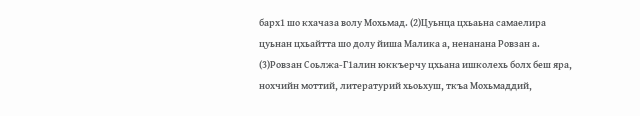барх1 шо кхачаза волу Мохьмад. (2)Цуьнца цхьаьна самаелира цуьнан цхьайтта шо долу йиша Малика а, ненанана Ровзан а. (3)Ровзан Соьлжа-Г1алин юккъерчу цхьана ишколехь болх беш яра, нохчийн моттий, литературий хьоьхуш, ткъа Мохьмаддий,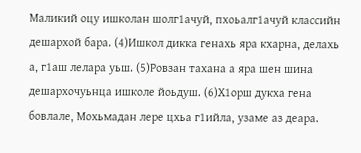Маликий оцу ишколан шолг1ачуй, пхоьалг1ачуй классийн дешархой бара. (4)Ишкол дикка генахь яра кхарна, делахь а, г1аш лелара уьш. (5)Ровзан тахана а яра шен шина дешархочуьнца ишколе йоьдуш. (6)Х1орш дукха гена бовлале, Мохьмадан лере цхьа г1ийла, узаме аз деара.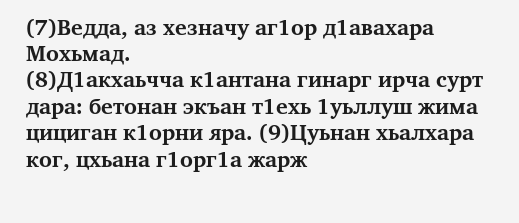(7)Ведда, аз хезначу аг1ор д1авахара Мохьмад.
(8)Д1акхаьчча к1антана гинарг ирча сурт дара: бетонан экъан т1ехь 1уьллуш жима цициган к1орни яра. (9)Цуьнан хьалхара ког, цхьана г1орг1а жарж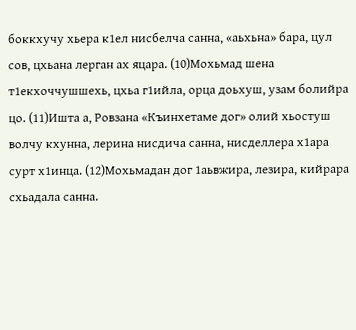боккхучу хьера к1ел нисбелча санна, «аьхьна» бара, цул сов, цхьана лерган ах яцара. (10)Мохьмад шена т1екхоччушшехь, цхьа г1ийла, орца доьхуш, узам болийра цо. (11)Ишта а, Ровзана «Къинхетаме дог» олий хьостуш волчу кхунна, лерина нисдича санна, нисделлера х1ара сурт х1инца. (12)Мохьмадан дог 1аьвжира, лезира, кийрара схьадала санна.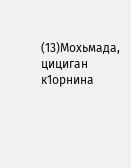(13)Мохьмада, цициган к1орнина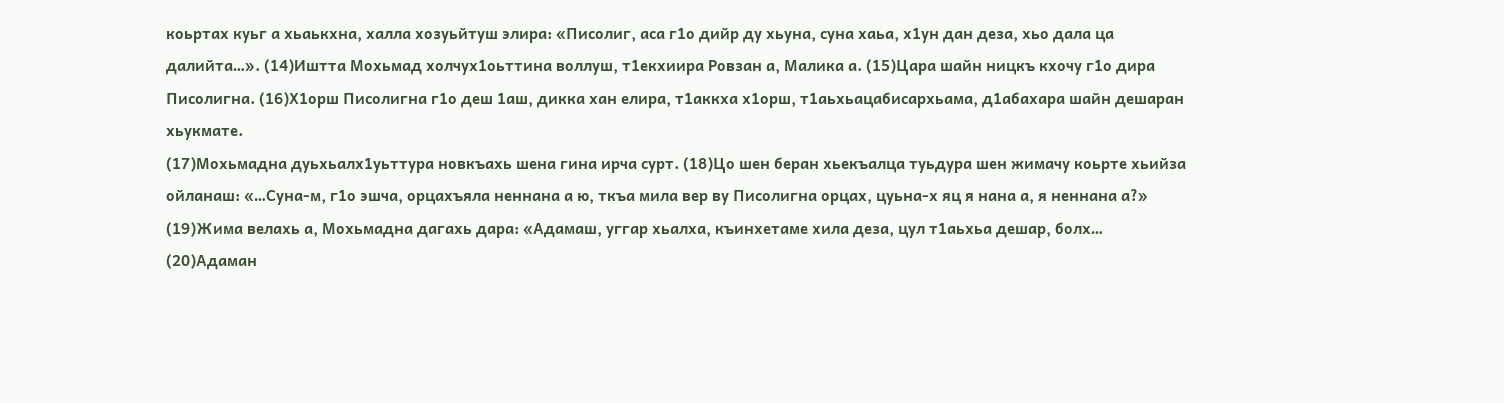коьртах куьг а хьаькхна, халла хозуьйтуш элира: «Писолиг, аса г1о дийр ду хьуна, суна хаьа, х1ун дан деза, хьо дала ца далийта…». (14)Иштта Мохьмад холчух1оьттина воллуш, т1екхиира Ровзан а, Малика а. (15)Цара шайн ницкъ кхочу г1о дира Писолигна. (16)Х1орш Писолигна г1о деш 1аш, дикка хан елира, т1аккха х1орш, т1аьхьацабисархьама, д1абахара шайн дешаран хьукмате.
(17)Мохьмадна дуьхьалх1уьттура новкъахь шена гина ирча сурт. (18)Цо шен беран хьекъалца туьдура шен жимачу коьрте хьийза ойланаш: «…Суна-м, г1о эшча, орцахъяла неннана а ю, ткъа мила вер ву Писолигна орцах, цуьна-х яц я нана а, я неннана а?»
(19)Жима велахь а, Мохьмадна дагахь дара: «Адамаш, уггар хьалха, къинхетаме хила деза, цул т1аьхьа дешар, болх… (20)Адаман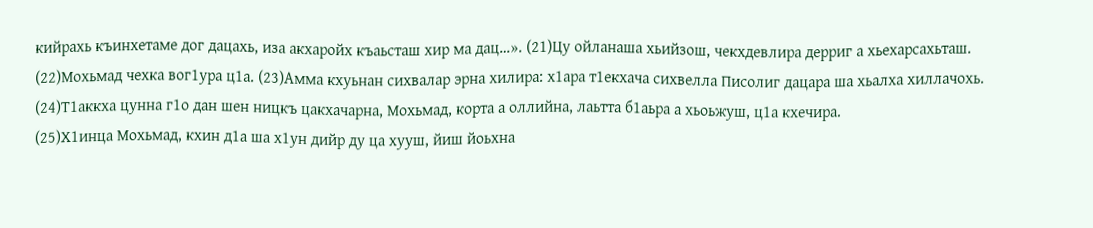кийрахь къинхетаме дог дацахь, иза акхаройх къаьсташ хир ма дац…». (21)Цу ойланаша хьийзош, чекхдевлира дерриг а хьехарсахьташ.
(22)Мохьмад чехка вог1ура ц1а. (23)Амма кхуьнан сихвалар эрна хилира: х1ара т1екхача сихвелла Писолиг дацара ша хьалха хиллачохь. (24)Т1аккха цунна г1о дан шен ницкъ цакхачарна, Мохьмад, корта а оллийна, лаьтта б1аьра а хьоьжуш, ц1а кхечира.
(25)Х1инца Мохьмад, кхин д1а ша х1ун дийр ду ца хууш, йиш йоьхна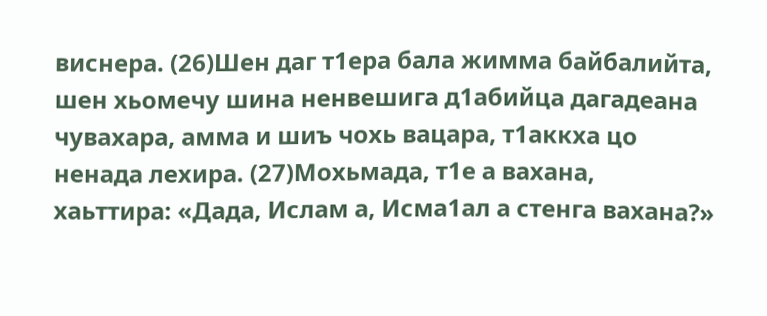виснера. (26)Шен даг т1ера бала жимма байбалийта, шен хьомечу шина ненвешига д1абийца дагадеана чувахара, амма и шиъ чохь вацара, т1аккха цо ненада лехира. (27)Мохьмада, т1е а вахана, хаьттира: «Дада, Ислам а, Исма1ал а стенга вахана?»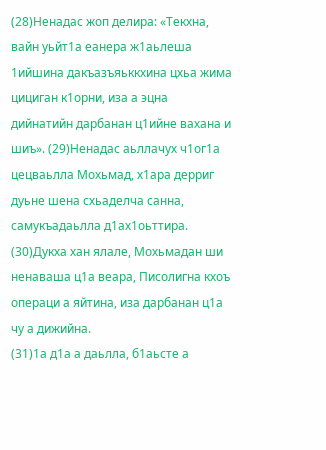(28)Ненадас жоп делира: «Текхна, вайн уьйт1а еанера ж1аьлеша 1ийшина дакъазъяьккхина цхьа жима цициган к1орни, иза а эцна дийнатийн дарбанан ц1ийне вахана и шиъ». (29)Ненадас аьллачух ч1ог1а цецваьлла Мохьмад, х1ара дерриг дуьне шена схьаделча санна, самукъадаьлла д1ах1оьттира.
(30)Дукха хан ялале, Мохьмадан ши ненаваша ц1а веара, Писолигна кхоъ операци а яйтина, иза дарбанан ц1а чу а дижийна.
(31)1а д1а а даьлла, б1аьсте а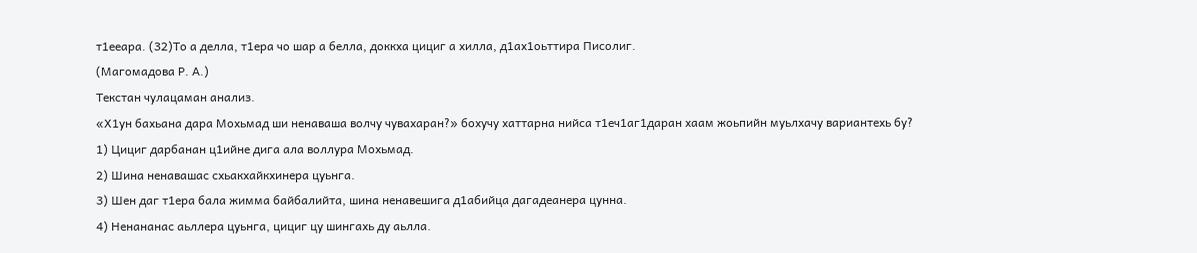т1ееара. (32)То а делла, т1ера чо шар а белла, доккха цициг а хилла, д1ах1оьттира Писолиг.
(Магомадова Р. А.)
Текстан чулацаман анализ.
«Х1ун бахьана дара Мохьмад ши ненаваша волчу чувахаран?» бохучу хаттарна нийса т1еч1аг1даран хаам жоьпийн муьлхачу вариантехь бу?
1) Цициг дарбанан ц1ийне дига ала воллура Мохьмад.
2) Шина ненавашас схьакхайкхинера цуьнга.
3) Шен даг т1ера бала жимма байбалийта, шина ненавешига д1абийца дагадеанера цунна.
4) Ненананас аьллера цуьнга, цициг цу шингахь ду аьлла.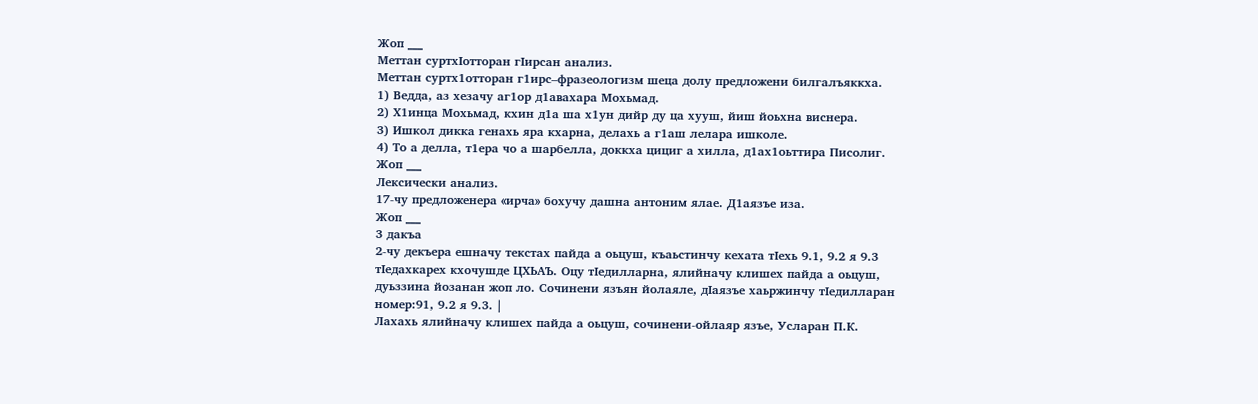Жоп ___
Меттан суртхIотторан гIирсан анализ.
Меттан суртх1отторан г1ирс–фразеологизм шеца долу предложени билгалъяккха.
1) Ведда, аз хезачу аг1ор д1авахара Мохьмад.
2) Х1инца Мохьмад, кхин д1а ша х1ун дийр ду ца хууш, йиш йоьхна виснера.
3) Ишкол дикка генахь яра кхарна, делахь а г1аш лелара ишколе.
4) То а делла, т1ера чо а шарбелла, доккха цициг а хилла, д1ах1оьттира Писолиг.
Жоп ___
Лексически анализ.
17-чу предложенера «ирча» бохучу дашна антоним ялае. Д1аязъе иза.
Жоп ___
3 дакъа
2-чу декъера ешначу текстах пайда а оьцуш, къаьстинчу кехата тIехь 9.1, 9.2 я 9.3 тIедахкарех кхочушде ЦХЬАЪ. Оцу тIедилларна, ялийначу клишех пайда а оьцуш, дуьззина йозанан жоп ло. Сочинени язъян йолаяле, дIаязъе хаьржинчу тIедилларан номер:91, 9.2 я 9.3. |
Лахахь ялийначу клишех пайда а оьцуш, сочинени-ойлаяр язъе, Усларан П.К.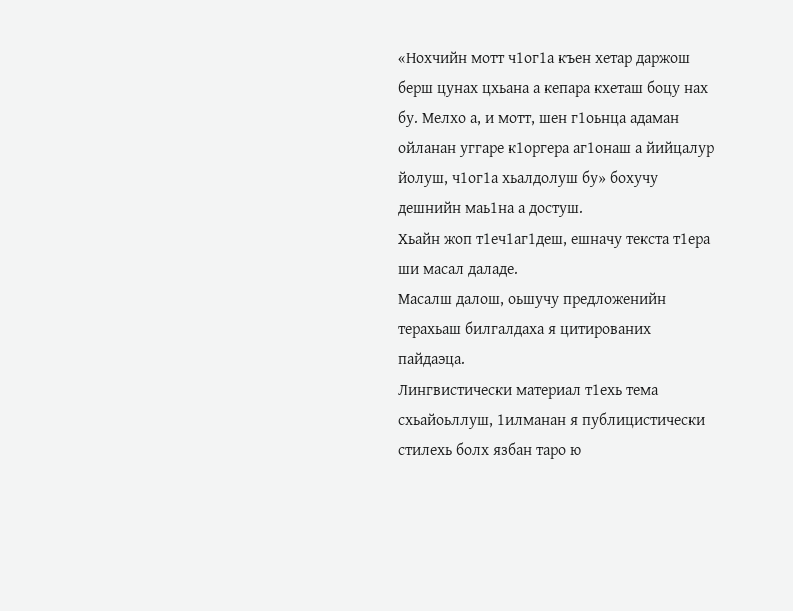«Нохчийн мотт ч1ог1а къен хетар даржош берш цунах цхьана а кепара кхеташ боцу нах бу. Мелхо а, и мотт, шен г1оьнца адаман ойланан уггаре к1оргера аг1онаш а йийцалур йолуш, ч1ог1а хьалдолуш бу» бохучу дешнийн маь1на а достуш.
Хьайн жоп т1еч1аг1деш, ешначу текста т1ера ши масал даладе.
Масалш далош, оьшучу предложенийн терахьаш билгалдаха я цитированих пайдаэца.
Лингвистически материал т1ехь тема схьайоьллуш, 1илманан я публицистически стилехь болх язбан таро ю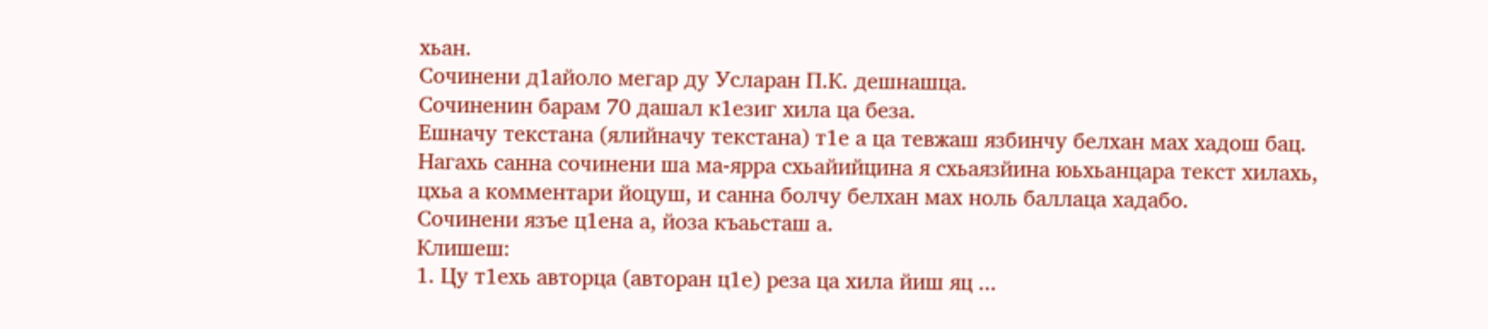хьан.
Сочинени д1айоло мегар ду Усларан П.К. дешнашца.
Сочиненин барам 70 дашал к1езиг хила ца беза.
Ешначу текстана (ялийначу текстана) т1е а ца тевжаш язбинчу белхан мах хадош бац. Нагахь санна сочинени ша ма-ярра схьайийцина я схьаязйина юьхьанцара текст хилахь, цхьа а комментари йоцуш, и санна болчу белхан мах ноль баллаца хадабо.
Сочинени язъе ц1ена а, йоза къаьсташ а.
Клишеш:
1. Цу т1ехь авторца (авторан ц1е) реза ца хила йиш яц ...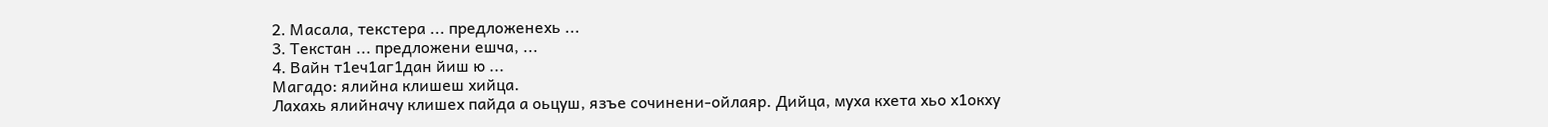2. Масала, текстера ... предложенехь ...
3. Текстан ... предложени ешча, ...
4. Вайн т1еч1аг1дан йиш ю ...
Магадо: ялийна клишеш хийца.
Лахахь ялийначу клишех пайда а оьцуш, язъе сочинени-ойлаяр. Дийца, муха кхета хьо х1окху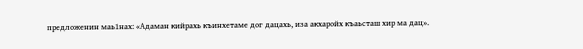предложенин маь1нах: «Адаман кийрахь къинхетаме дог дацахь, иза акхаройх къаьсташ хир ма дац».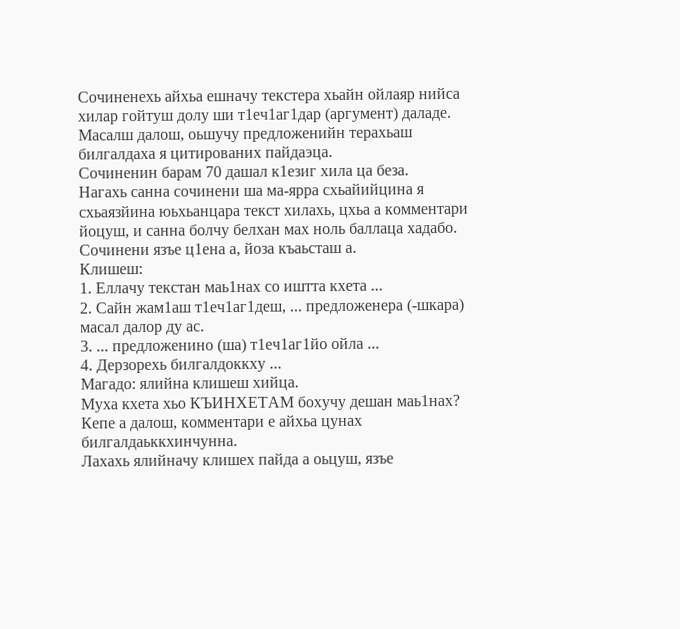Сочиненехь айхьа ешначу текстера хьайн ойлаяр нийса хилар гойтуш долу ши т1еч1аг1дар (аргумент) даладе.
Масалш далош, оьшучу предложенийн терахьаш билгалдаха я цитированих пайдаэца.
Сочиненин барам 70 дашал к1езиг хила ца беза.
Нагахь санна сочинени ша ма-ярра схьайийцина я схьаязйина юьхьанцара текст хилахь, цхьа а комментари йоцуш, и санна болчу белхан мах ноль баллаца хадабо.
Сочинени язъе ц1ена а, йоза къаьсташ а.
Клишеш:
1. Еллачу текстан маь1нах со иштта кхета ...
2. Сайн жам1аш т1еч1аг1деш, ... предложенера (-шкара) масал далор ду ас.
3. ... предложенино (ша) т1еч1аг1йо ойла ...
4. Дерзорехь билгалдоккху ...
Магадо: ялийна клишеш хийца.
Муха кхета хьо КЪИНХЕТАМ бохучу дешан маь1нах? Кепе а далош, комментари е айхьа цунах билгалдаьккхинчунна.
Лахахь ялийначу клишех пайда а оьцуш, язъе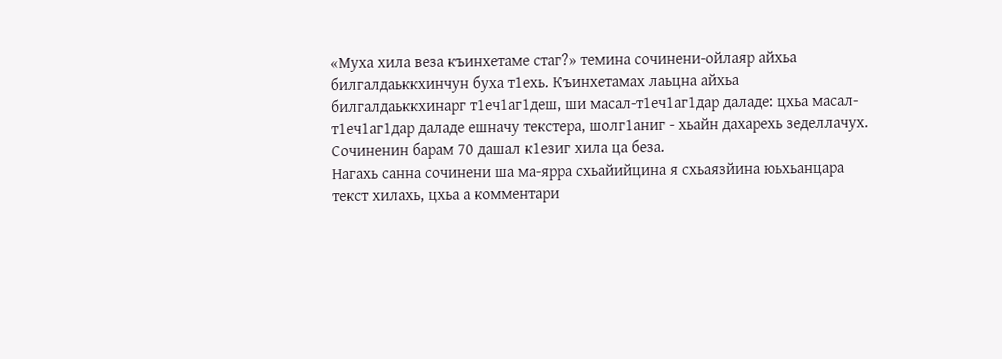«Муха хила веза къинхетаме стаг?» темина сочинени-ойлаяр айхьа билгалдаьккхинчун буха т1ехь. Къинхетамах лаьцна айхьа билгалдаьккхинарг т1еч1аг1деш, ши масал-т1еч1аг1дар даладе: цхьа масал-т1еч1аг1дар даладе ешначу текстера, шолг1аниг - хьайн дахарехь зеделлачух.
Сочиненин барам 70 дашал к1езиг хила ца беза.
Нагахь санна сочинени ша ма-ярра схьайийцина я схьаязйина юьхьанцара текст хилахь, цхьа а комментари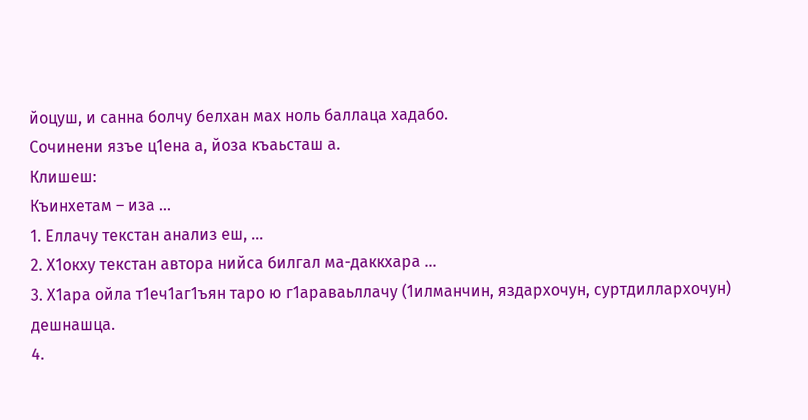йоцуш, и санна болчу белхан мах ноль баллаца хадабо.
Сочинени язъе ц1ена а, йоза къаьсташ а.
Клишеш:
Къинхетам – иза ...
1. Еллачу текстан анализ еш, ...
2. Х1окху текстан автора нийса билгал ма-даккхара ...
3. Х1ара ойла т1еч1аг1ъян таро ю г1араваьллачу (1илманчин, яздархочун, суртдиллархочун) дешнашца.
4.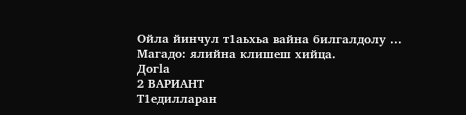Ойла йинчул т1аьхьа вайна билгалдолу ...
Магадо: ялийна клишеш хийца.
Догlа
2 ВАРИАНТ
Т1едилларан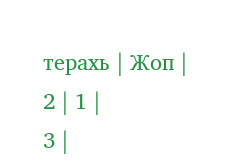терахь | Жоп |
2 | 1 |
3 |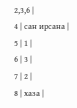2,3,6 |
4 | сан ирсана |
5 | 1 |
6 | 3 |
7 | 2 |
8 | хаза |